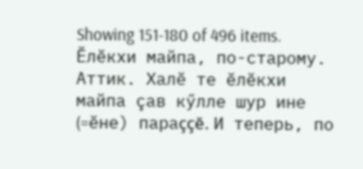Showing 151-180 of 496 items.
Ĕлĕкхи майпа, по-старому. Аттик. Халĕ те ĕлĕкхи майпа çав кӳлле шур ине (=ĕне) параççĕ. И теперь, по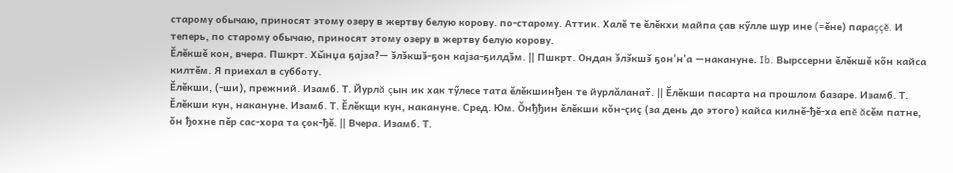старому обычаю, приносят этому озеру в жертву белую корову. по-старому. Аттик. Халĕ те ĕлĕкхи майпа çав кӳлле шур ине (=ĕне) параççĕ. И теперь, по старому обычаю, приносят этому озеру в жертву белую корову.
Ĕлĕкшĕ кон, вчера. Пшкрт. Хы̆нџа ҕаjза?— э̆лэ̆кшэ̆-ҕон каjза-ҕилдэ̆м. || Пшкрт. Ондан э̆лэ̆кшэ̆ ҕон'н'а —накануне. Ib. Вырссерни ĕлĕкшĕ кõн кайса килтĕм. Я приехал в субботу.
Ĕлĕкши, (-ши), прежний. Изамб. Т. Йурлă çын ик хак тӳлесе тата ĕлĕкшинђен те йурлăланат̌. || Ĕлĕкши пасарта на прошлом базаре. Изамб. Т.
Ĕлĕкши кун, накануне. Изамб. Т. Ĕлĕкщи кун, накануне. Сред. Юм. Ŏнђђин ĕлĕкши кŏн-çиç (за день до этого) кайса килнĕ-ђĕ-ха епĕ ăсĕм патне, ŏн ђохне пĕр сас-хора та çок-ђĕ. || Вчера. Изамб. Т.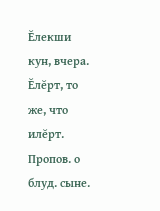Ĕлекши кун, вчера.
Ĕлĕрт, то же, что илĕрт. Пропов. о блуд. сыне.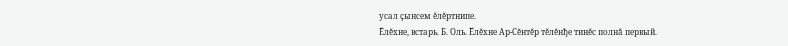усал çынсем ĕлĕртнипе.
Ĕлĕхне, встарь. Б. Оль. Ĕлĕхне Ар-Сĕнтĕр тĕлĕнђе тинĕс полнă первый.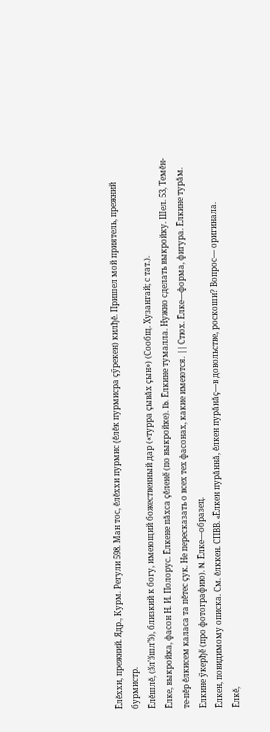Ĕлĕххи, прежний. Ядр., Курм. Регули 598. Ман тос, ĕлĕххи пурмис (ĕлĕк пурмисра çӳрекен) килђĕ. Пришел мой приятель, прежний бурмистр.
Ĕлĕшлĕ, (э̆л’э̆шл’э̆), близкий к богу, имеющий божественный дар («турра çывăх çын») (Сообщ. Хузангай; с тат.).
Ĕлке, выкройка, фасон Н. И. Полорус. Ĕлкене пăхса çĕленӗ (по выкройке). Ib. Ĕлкине тумалла. Нужно сделать выкройку. Шел. 53, Темĕн-те-пĕр ĕлкисем каласа та пĕтес çук. Не пересказать о всех тех фасонах, какие имеются. || Стюх. Ĕлке―форма, фигура. Ĕлкине турăм. Елкине ӳкерђӗ (про фотографию). N. Ĕлке―образец.
Ĕлкен, повидимому описка. См. ĕлккен. СПВВ. «Ĕлкен пурăннă, ĕлкен пурăнăç―в довольстве, роскоши? Вопрос― оригинала.
Ĕлкĕ,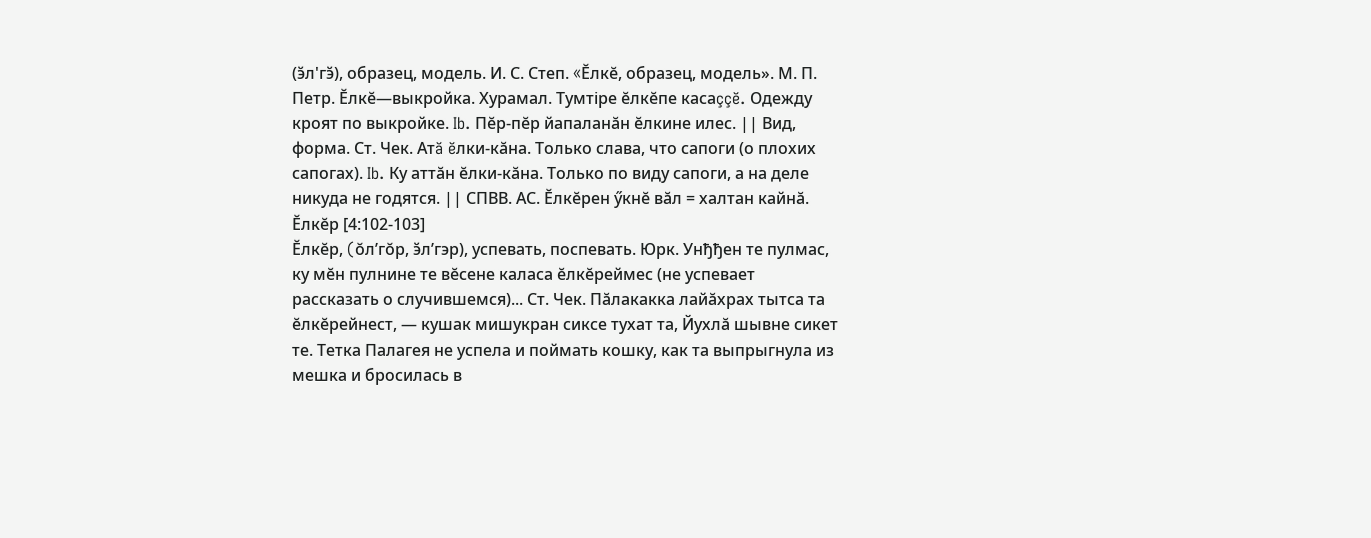(э̆л'гэ̆), образец, модель. И. С. Степ. «Ĕлкĕ, образец, модель». М. П. Петр. Ĕлкĕ―выкройка. Хурамал. Тумтiре ĕлкĕпе касаççĕ. Одежду кроят по выкройке. Ib. Пĕр-пĕр йапаланăн ĕлкине илес. || Вид, форма. Ст. Чек. Атă ĕлки-кăна. Только слава, что сапоги (о плохих сапогах). Ib. Ку аттăн ĕлки-кăна. Только по виду сапоги, а на деле никуда не годятся. || СПВВ. АС. Ĕлкĕрен ӳкнĕ вăл = халтан кайнă.
Ĕлкĕр [4:102-103]
Ĕлкĕр, (ŏл’гŏр, э̆л’гэр), успевать, поспевать. Юрк. Унђђен те пулмас, ку мĕн пулнине те вĕсене каласа ĕлкĕреймес (не успевает рассказать о случившемся)... Ст. Чек. Пăлакакка лайăхрах тытса та ĕлкĕрейнест, ― кушак мишукран сиксе тухат та, Йухлă шывне сикет те. Тетка Палагея не успела и поймать кошку, как та выпрыгнула из мешка и бросилась в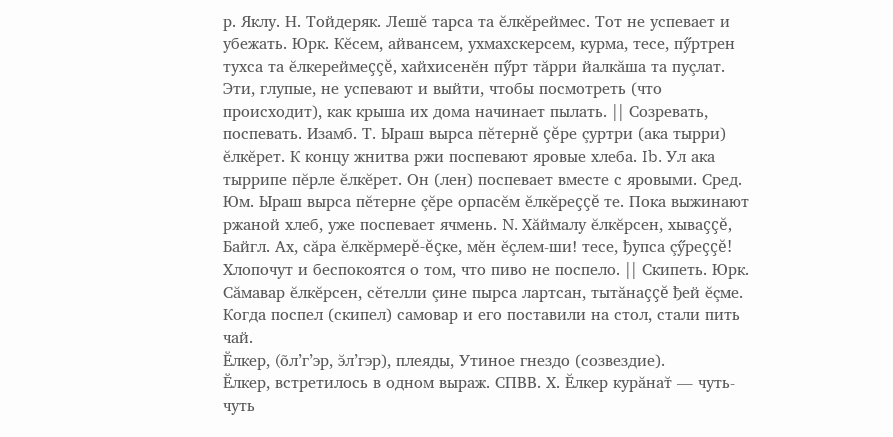р. Яклу. Н. Тойдеряк. Лешĕ тарса та ĕлкĕреймес. Тот не успевает и убежать. Юрк. Кĕсем, айвансем, ухмахскерсем, курма, тесе, пӳртрен тухса та ĕлкереймеççĕ, хайхисенĕн пӳрт тăрри йалкăша та пуçлат. Эти, глупые, не успевают и выйти, чтобы посмотреть (что происходит), как крыша их дома начинает пылать. || Созревать, поспевать. Изамб. Т. Ыраш вырса пĕтернĕ çĕре çуртри (ака тырри) ĕлкĕрет. К концу жнитва ржи поспевают яровые хлеба. Ib. Ул ака тыррипе пĕрле ĕлкĕрет. Он (лен) поспевает вместе с яровыми. Сред. Юм. Ыраш вырса пĕтерне çĕре орпасĕм ĕлкĕреççĕ те. Пока выжинают ржаной хлеб, уже поспевает ячмень. N. Хăймалу ĕлкĕрсен, хываççĕ, Байгл. Ах, сăра ĕлкĕрмерĕ-ĕçке, мĕн ĕçлем-ши! тесе, ђупса çӳреççĕ! Хлопочут и беспокоятся о том, что пиво не поспело. || Скипеть. Юрк. Сăмавар ĕлкĕрсен, сĕтелли çине пырса лартсан, тытăнаççĕ ђей ĕçме. Когда поспел (скипел) самовар и его поставили на стол, стали пить чай.
Ӗлкер, (õл’г’эр, э̆л’гэр), плеяды, Утиное гнездо (созвездие).
Ӗлкер, встретилось в одном выраж. СПВВ. Х. Ĕлкер курăнат̆ ― чуть-чуть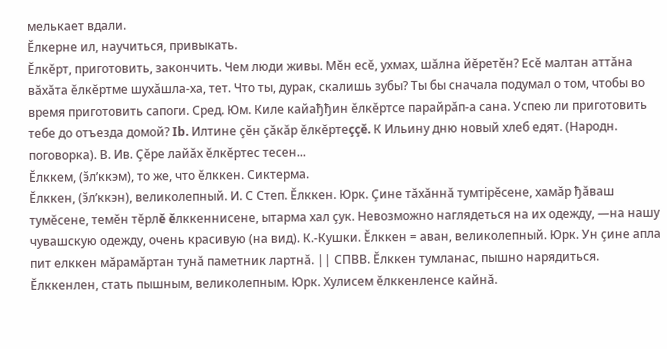мелькает вдали.
Ӗлкерне ил, научиться, привыкать.
Ĕлкĕрт, приготовить, закончить. Чем люди живы. Мĕн есĕ, ухмах, шăлна йĕретĕн? Есĕ малтан аттăна вăхăта ĕлкĕртме шухăшла-ха, тет. Что ты, дурак, скалишь зубы? Ты бы сначала подумал о том, чтобы во время приготовить сапоги. Сред. Юм. Киле кайађђин ĕлкĕртсе парайрăп-а сана. Успею ли приготовить тебе до отъезда домой? Ib. Илтине çӗн çăкăр ĕлкĕртеççĕ. К Ильину дню новый хлеб едят. (Народн. поговорка). В. Ив. Çĕре лайăх ĕлкĕртес тесен...
Ĕлккем, (э̆л’ккэм), то же, что ĕлккен. Сиктерма.
Ĕлккен, (э̆л’ккэн), великолепный. И. С Степ. Ĕлккен. Юрк. Çине тăхăннă тумтiрĕсене, хамăр ђăваш тумĕсене, темĕн тĕрлĕ ĕлккеннисене, ытарма хал çук. Невозможно наглядеться на их одежду, ―на нашу чувашскую одежду, очень красивую (на вид). К.-Кушки. Ĕлккен = аван, великолепный. Юрк. Ун çине апла пит елккен мăрамăртан тунă паметник лартнă. || СПВВ. Ĕлккен тумланас, пышно нарядиться.
Ĕлккенлен, стать пышным, великолепным. Юрк. Хулисем ĕлккенленсе кайнă.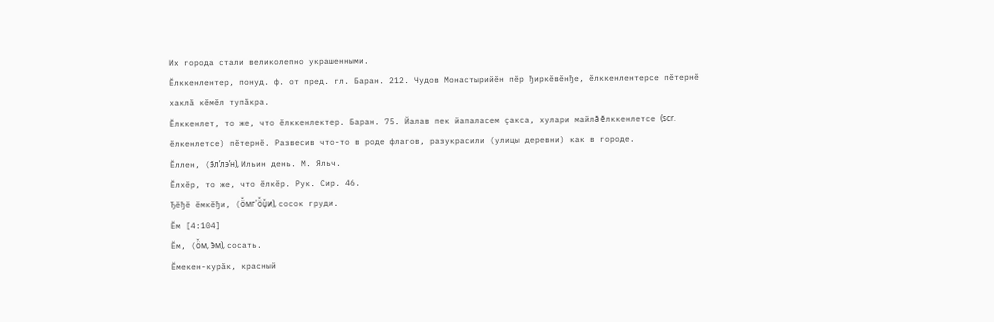Их города стали великолепно украшенными.
Ĕлккенлентер, понуд. ф. от пред. гл. Баран. 212. Чудов Монастырийĕн пĕр ђиркĕвĕнђе, ĕлккенлентерсе пĕтернĕ хаклă кĕмĕл тупăкра.
Ĕлккенлет, то же, что ĕлккенлектер. Баран. 75. Йалав пек йапаласем çакса, хулари майлă ĕлккенлетсе (scr. ĕлкенлетсе) пĕтернĕ. Развесив что-то в роде флагов, разукрасили (улицы деревни) как в городе.
Ĕллен, (э̆л’лэ’н), Ильин день. М. Яльч.
Ĕлхĕр, то же, что ĕлкĕр. Рук. Сир. 46.
Ђӗђӗ ӗмкӗђи, (ӧ̌мг'ӧ̌џ̌и), сосок груди.
Ӗм [4:104]
Ӗм, (ӧ̌м, э̆м), сосать.
Ӗмекен-курӑк, красный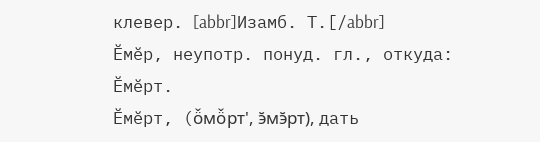клевер. [abbr]Изамб. Т.[/abbr]
Ӗмӗр, неупотр. понуд. гл., откуда: Ӗмӗрт.
Ӗмӗрт, (ӧ̌мӧ̌рт', э̆мэ̆рт), дать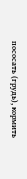пососать (грудь), кормить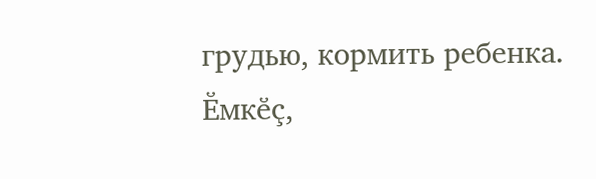грудью, кормить ребенка.
Ӗмкӗç,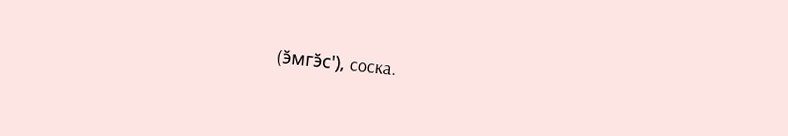(э̆мгэ̆с'), соска.